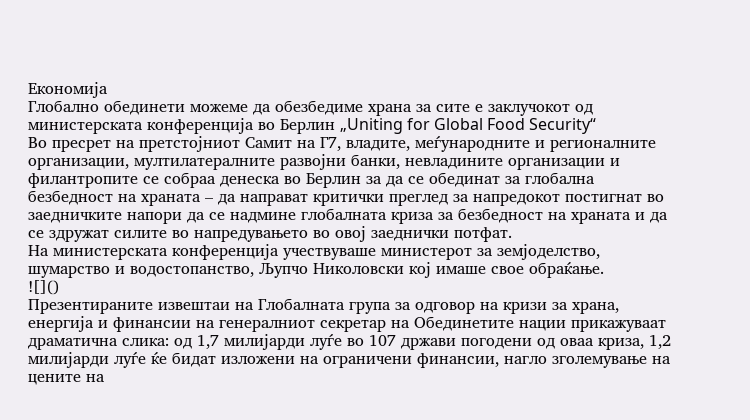Економија
Глобално обединети можеме да обезбедиме храна за сите е заклучокот од министерската конференција во Берлин „Uniting for Global Food Security“
Во пресрет на претстојниот Самит на Г7, владите, меѓународните и регионалните организации, мултилатералните развојни банки, невладините организации и филантропите се собраа денеска во Берлин за да се обединат за глобална безбедност на храната – да направат критички преглед за напредокот постигнат во заедничките напори да се надмине глобалната криза за безбедност на храната и да се здружат силите во напредувањето во овој заеднички потфат.
На министерската конференција учествуваше министерот за земјоделство, шумарство и водостопанство, Љупчо Николовски кој имаше свое обраќање.
![]()
Презентираните извештаи на Глобалната група за одговор на кризи за храна, енергија и финансии на генералниот секретар на Обединетите нации прикажуваат драматична слика: од 1,7 милијарди луѓе во 107 држави погодени од оваа криза, 1,2 милијарди луѓе ќе бидат изложени на ограничени финансии, нагло зголемување на цените на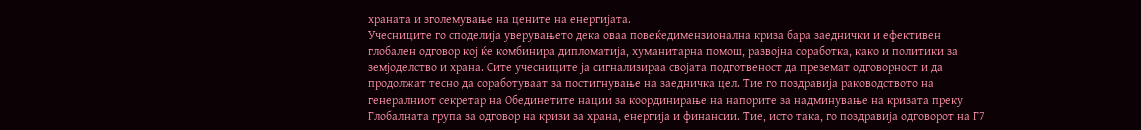храната и зголемување на цените на енергијата.
Учесниците го споделија уверувањето дека оваа повеќедимензионална криза бара заеднички и ефективен глобален одговор кој ќе комбинира дипломатија, хуманитарна помош, развојна соработка, како и политики за земјоделство и храна. Сите учесниците ја сигнализираа својата подготвеност да преземат одговорност и да продолжат тесно да соработуваат за постигнување на заедничка цел. Тие го поздравија раководството на генералниот секретар на Обединетите нации за координирање на напорите за надминување на кризата преку Глобалната група за одговор на кризи за храна, енергија и финансии. Тие, исто така, го поздравија одговорот на Г7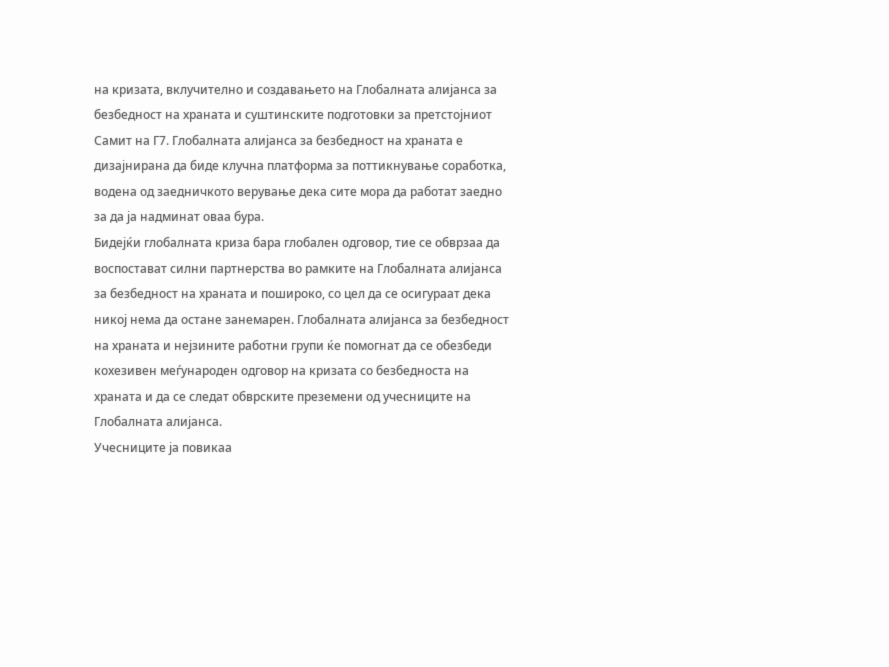на кризата, вклучително и создавањето на Глобалната алијанса за безбедност на храната и суштинските подготовки за претстојниот Самит на Г7. Глобалната алијанса за безбедност на храната е дизајнирана да биде клучна платформа за поттикнување соработка, водена од заедничкото верување дека сите мора да работат заедно за да ја надминат оваа бура.
Бидејќи глобалната криза бара глобален одговор, тие се обврзаа да воспостават силни партнерства во рамките на Глобалната алијанса за безбедност на храната и пошироко, со цел да се осигураат дека никој нема да остане занемарен. Глобалната алијанса за безбедност на храната и нејзините работни групи ќе помогнат да се обезбеди кохезивен меѓународен одговор на кризата со безбедноста на храната и да се следат обврските преземени од учесниците на Глобалната алијанса.
Учесниците ја повикаа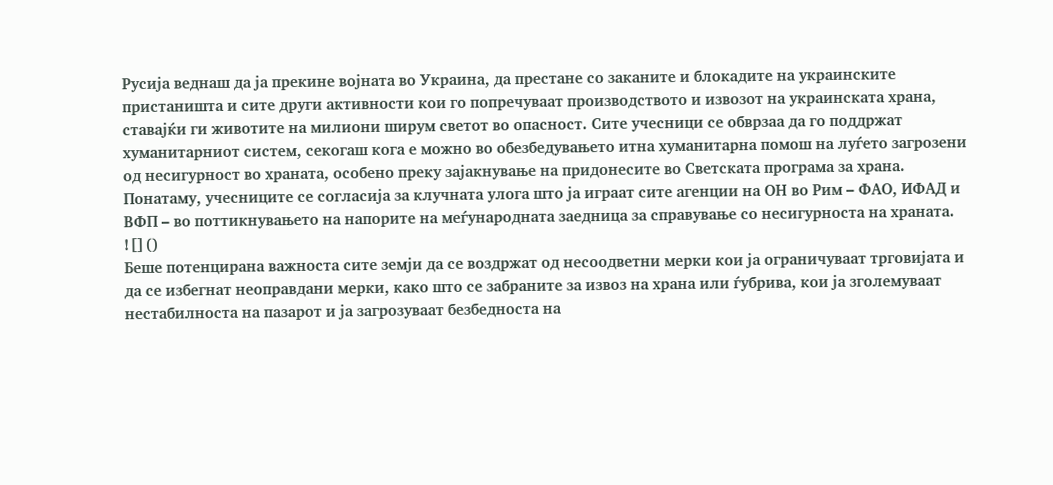Русија веднаш да ја прекине војната во Украина, да престане со заканите и блокадите на украинските пристаништа и сите други активности кои го попречуваат производството и извозот на украинската храна, ставајќи ги животите на милиони ширум светот во опасност. Сите учесници се обврзаа да го поддржат хуманитарниот систем, секогаш кога е можно во обезбедувањето итна хуманитарна помош на луѓето загрозени од несигурност во храната, особено преку зајакнување на придонесите во Светската програма за храна. Понатаму, учесниците се согласија за клучната улога што ја играат сите агенции на ОН во Рим – ФАО, ИФАД и ВФП – во поттикнувањето на напорите на меѓународната заедница за справување со несигурноста на храната.
![]()
Беше потенцирана важноста сите земји да се воздржат од несоодветни мерки кои ја ограничуваат трговијата и да се избегнат неоправдани мерки, како што се забраните за извоз на храна или ѓубрива, кои ја зголемуваат нестабилноста на пазарот и ја загрозуваат безбедноста на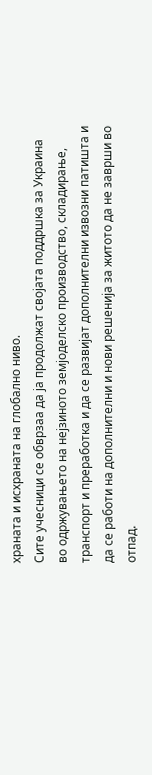храната и исхраната на глобално ниво.
Сите учесници се обврзаа да ја продолжат својата поддршка за Украина во одржувањето на нејзиното земјоделско производство, складирање, транспорт и преработка и да се развијат дополнителни извозни патишта и да се работи на дополнителни и нови решенија за житото да не заврши во отпад.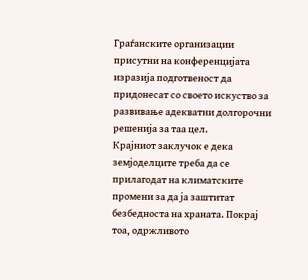Граѓанските организации присутни на конференцијата изразија подготвеност да придонесат со своето искуство за развивање адекватни долгорочни решенија за таа цел.
Крајниот заклучок е дека земјоделците треба да се прилагодат на климатските промени за да ја заштитат безбедноста на храната. Покрај тоа, одржливото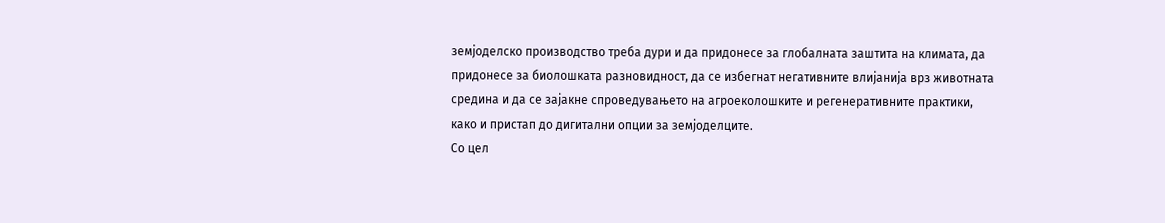земјоделско производство треба дури и да придонесе за глобалната заштита на климата, да придонесе за биолошката разновидност, да се избегнат негативните влијанија врз животната средина и да се зајакне спроведувањето на агроеколошките и регенеративните практики, како и пристап до дигитални опции за земјоделците.
Со цел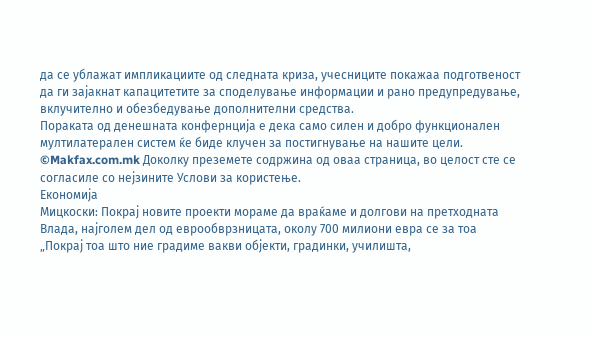да се ублажат импликациите од следната криза, учесниците покажаа подготвеност да ги зајакнат капацитетите за споделување информации и рано предупредување, вклучително и обезбедување дополнителни средства.
Пораката од денешната конфернција е дека само силен и добро функционален мултилатерален систем ќе биде клучен за постигнување на нашите цели.
©Makfax.com.mk Доколку преземете содржина од оваа страница, во целост сте се согласиле со нејзините Услови за користење.
Економија
Мицкоски: Покрај новите проекти мораме да враќаме и долгови на претходната Влада, најголем дел од еврообврзницата, околу 700 милиони евра се за тоа
„Покрај тоа што ние градиме вакви објекти, градинки, училишта,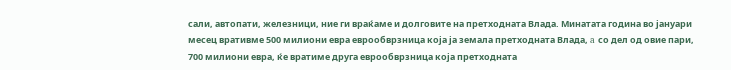сали, автопати, железници, ние ги враќаме и долговите на претходната Влада. Минатата година во јануари месец вративме 500 милиони евра еврообврзница која ја земала претходната Влада, a со дел од овие пари, 700 милиони евра, ќе вратиме друга еврообврзница која претходната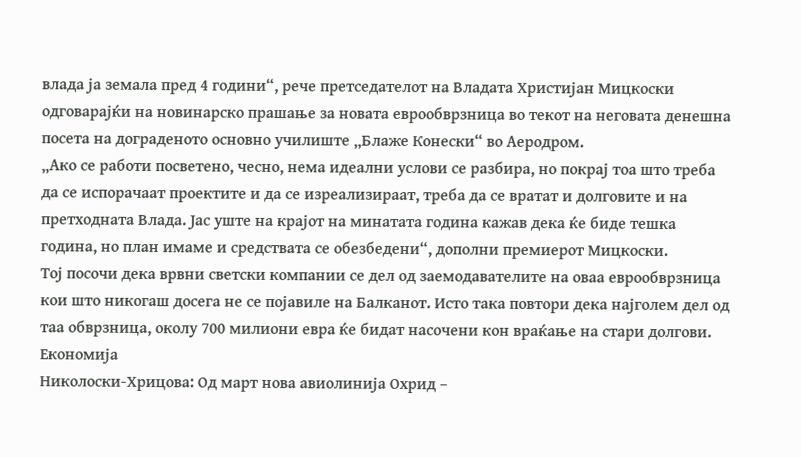влада ја земала пред 4 години“, рече претседателот на Владата Христијан Мицкоски одговарајќи на новинарско прашање за новата еврообврзница во текот на неговата денешна посета на дограденото основно училиште „Блаже Конески“ во Аеродром.
„Ако се работи посветено, чесно, нема идеални услови се разбира, но покрај тоа што треба да се испорачаат проектите и да се изреализираат, треба да се вратат и долговите и на претходната Влада. Јас уште на крајот на минатата година кажав дека ќе биде тешка година, но план имаме и средствата се обезбедени“, дополни премиерот Мицкоски.
Тој посочи дека врвни светски компании се дел од заемодавателите на оваа еврообврзница кои што никогаш досега не се појавиле на Балканот. Исто така повтори дека најголем дел од таа обврзница, околу 700 милиони евра ќе бидат насочени кон враќање на стари долгови.
Економија
Николоски-Хрицова: Од март нова авиолинија Охрид –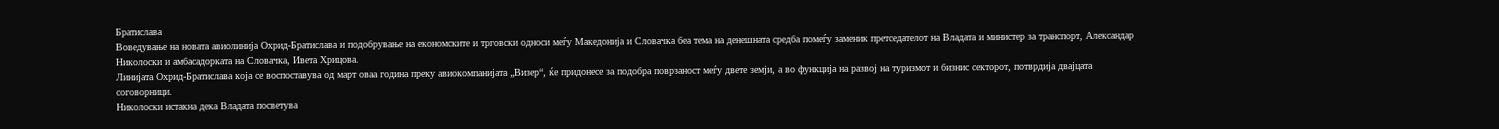Братислава
Воведување на новата авиолинија Охрид-Братислава и подобрување на економските и трговски односи меѓу Македонија и Словачка беа тема на денешната средба помеѓу заменик претседателот на Владата и министер за транспорт, Александар Николоски и амбасадорката на Словачка, Ивета Хрицова.
Линијата Охрид-Братислава која се воспоставува од март оваа година преку авиокомпанијата „Визер“, ќе придонесе за подобра поврзаност меѓу двете земји, а во функција на развој на туризмот и бизнис секторот, потврдија двајцата соговорници.
Николоски истакна дека Владата посветува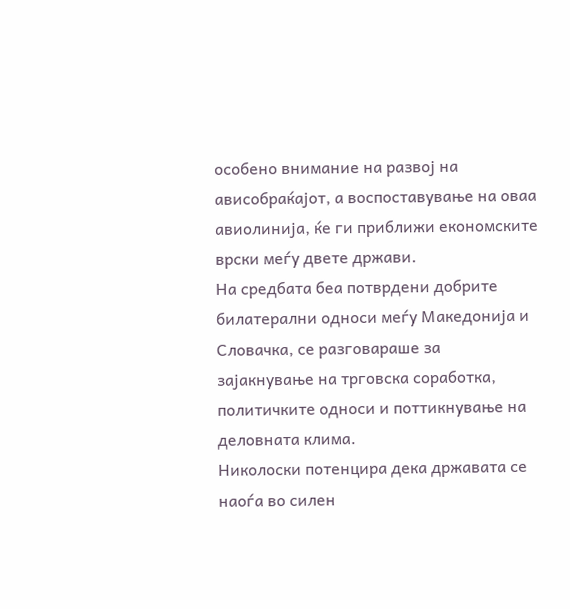особено внимание на развој на ависобраќајот, а воспоставување на оваа авиолинија, ќе ги приближи економските врски меѓу двете држави.
На средбата беа потврдени добрите билатерални односи меѓу Македонија и Словачка, се разговараше за зајакнување на трговска соработка, политичките односи и поттикнување на деловната клима.
Николоски потенцира дека државата се наоѓа во силен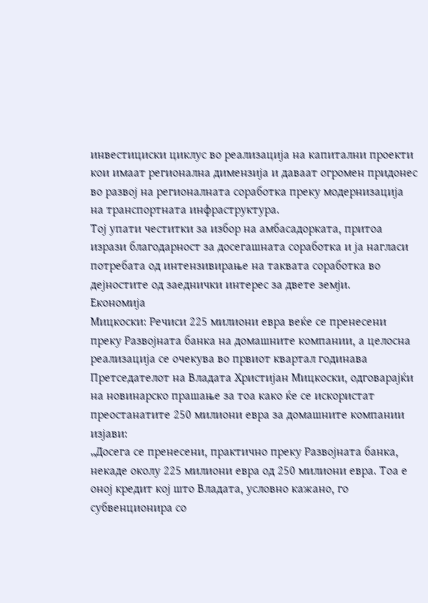инвестициски циклус во реализација на капитални проекти кои имаат регионална димензија и даваат огромен придонес во развој на регионалната соработка преку модернизација на транспортната инфраструктура.
Тој упати честитки за избор на амбасадорката, притоа изрази благодарност за досегашната соработка и ја нагласи потребата од интензивирање на таквата соработка во дејностите од заеднички интерес за двете земји.
Економија
Мицкоски: Речиси 225 милиони евра веќе се пренесени преку Развојната банка на домашните компании, а целосна реализација се очекува во првиот квартал годинава
Претседателот на Владата Христијан Мицкоски, одговарајќи на новинарско прашање за тоа како ќе се искористат преостанатите 250 милиони евра за домашните компании изјави:
„Досега се пренесени, практично преку Развојната банка, некаде околу 225 милиони евра од 250 милиони евра. Тоа е оној кредит кој што Владата, условно кажано, го субвенционира со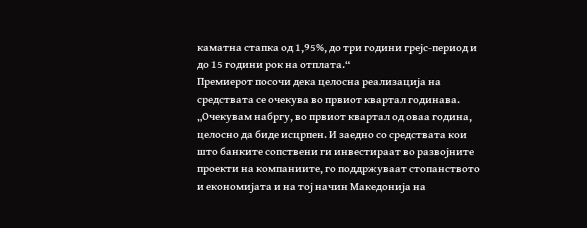каматна стапка од 1,95%, до три години грејс-период и до 15 години рок на отплата.“
Премиерот посочи дека целосна реализација на средствата се очекува во првиот квартал годинава.
„Очекувам набргу, во првиот квартал од оваа година, целосно да биде исцрпен. И заедно со средствата кои што банките сопствени ги инвестираат во развојните проекти на компаниите, го поддржуваат стопанството и економијата и на тој начин Македонија на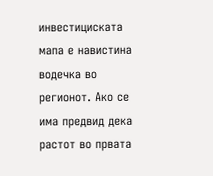инвестициската мапа е навистина водечка во регионот. Ако се има предвид дека растот во првата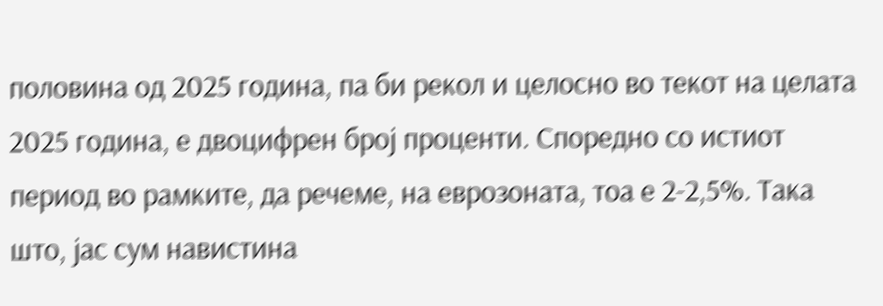половина од 2025 година, па би рекол и целосно во текот на целата 2025 година, е двоцифрен број проценти. Споредно со истиот период во рамките, да речеме, на еврозоната, тоа е 2-2,5%. Така што, јас сум навистина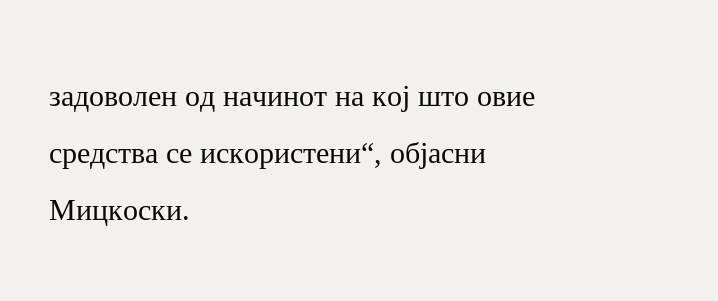задоволен од начинот на кој што овие средства се искористени“, објасни Мицкоски.